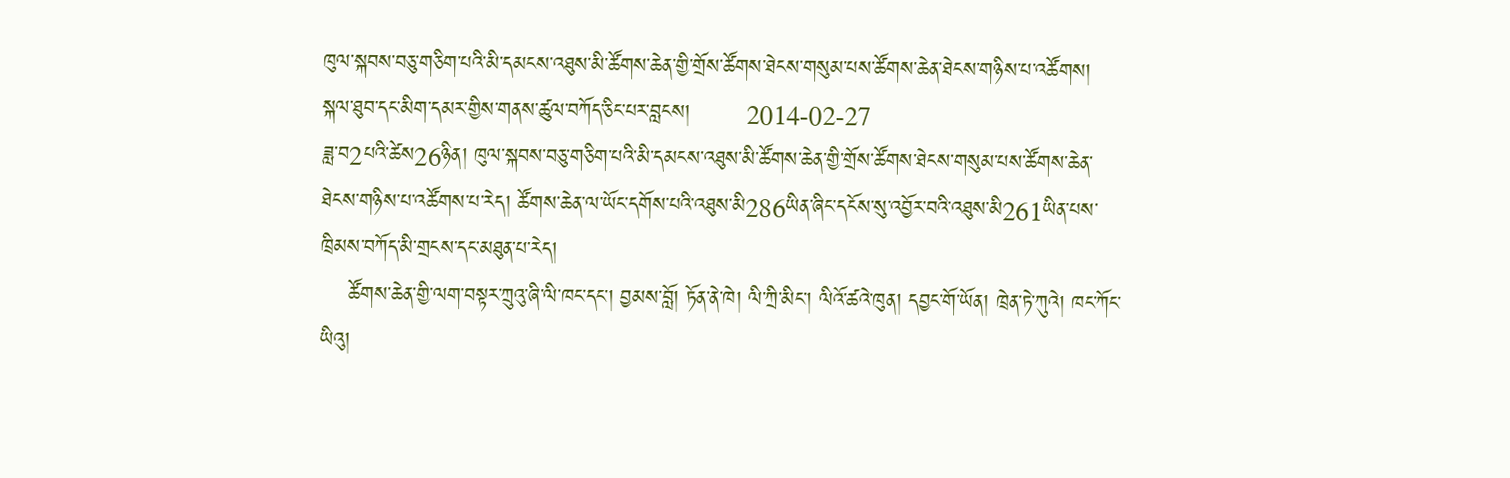ཁུལ་སྐབས་བཅུ་གཅིག་པའི་མི་དམངས་འཐུས་མི་ཚོགས་ཆེན་གྱི་གྲོས་ཚོགས་ཐེངས་གསུམ་པས་ཚོགས་ཆེན་ཐེངས་གཉིས་པ་འཚོགས།
སྐལ་ཐུབ་དང་མིག་དམར་གྱིས་གནས་ཚུལ་བཀོད་ཅིང་པར་བླངས།        2014-02-27
ཟླ་བ2པའི་ཚེས26ཉིན། ཁུལ་སྐབས་བཅུ་གཅིག་པའི་མི་དམངས་འཐུས་མི་ཚོགས་ཆེན་གྱི་གྲོས་ཚོགས་ཐེངས་གསུམ་པས་ཚོགས་ཆེན་ཐེངས་གཉིས་པ་འཚོགས་པ་རེད། ཚོགས་ཆེན་ལ་ཡོང་དགོས་པའི་འཐུས་མི286ཡིན་ཞིང་དངོས་སུ་འབྱོར་བའི་འཐུས་མི261ཡིན་པས་ཁྲིམས་བཀོད་མི་གྲངས་དང་མཐུན་པ་རེད།
    ཚོགས་ཆེན་གྱི་ལག་བསྟར་ཀྲུའུ་ཞི་ལི་ཁང་དང་། བྱམས་བློ། ཏོན་ནེ་ཁེ། ལི་ཀྲི་མིང་། ལིའོ་ཚའེ་ཁུན། དབྱང་གོ་ཡོན། ཁྲེན་ཏེ་ཀུའེ། ཁང་ཀོང་ཡིའུ།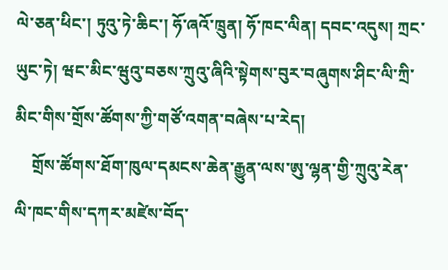ལེ་ཅན་ཕིང་། ཏུའུ་ཏེ་ཆིང་། ཧོ་ཞའོ་ཁྲུན། ཧོ་ཁང་ལིན། དབང་འདུས། ཀྲང་ཡུང་ཏེ། ཝང་མིང་ཝུའུ་བཅས་ཀྲུའུ་ཞིའི་སྟེགས་བུར་བཞུགས་ཤིང་ལི་ཀྲི་མིང་གིས་གྲོས་ཚོགས་ཀྱི་གཙོ་འགན་བཞེས་པ་རེད།
    གྲོས་ཚོགས་ཐོག་ཁུལ་དམངས་ཆེན་རྒྱུན་ལས་ཨུ་ལྷན་གྱི་ཀྲུའུ་རེན་ལི་ཁང་གིས་དཀར་མཛེས་བོད་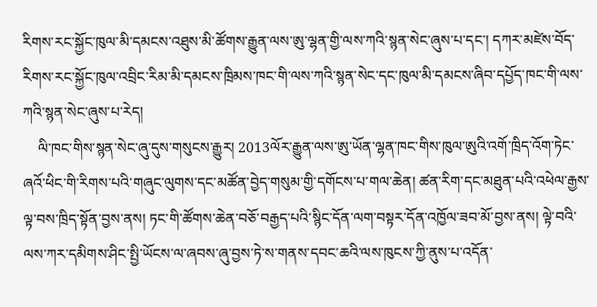རིགས་རང་སྐྱོང་ཁུལ་མི་དམངས་འཐུས་མི་ཚོགས་རྒྱུན་ལས་ཨུ་ལྷན་གྱི་ལས་ཀའི་སྙན་སེང་ཞུས་པ་དང་། དཀར་མཛེས་བོད་རིགས་རང་སྐྱོང་ཁུལ་འབྲིང་རིམ་མི་དམངས་ཁྲིམས་ཁང་གི་ལས་ཀའི་སྙན་སེང་དང་ཁུལ་མི་དམངས་ཞིབ་དཔྱོད་ཁང་གི་ལས་ཀའི་སྙན་སེང་ཞུས་པ་རེད།
    ལི་ཁང་གིས་སྙན་སེང་ཞུ་དུས་གསུངས་རྒྱུར། 2013ལོར་རྒྱུན་ལས་ཨུ་ཡོན་ལྷན་ཁང་གིས་ཁུལ་ཨུའི་འགོ་ཁྲིད་འོག་ཏེང་ཞའོ་ཕིང་གི་རིགས་པའི་གཞུང་ལུགས་དང་མཚོན་བྱེད་གསུམ་གྱི་དགོངས་པ་གལ་ཆེན། ཚན་རིག་དང་མཐུན་པའི་འཕེལ་རྒྱས་ལྟ་བས་ཁྲིད་སྟོན་བྱས་ནས། ཏང་གི་ཚོགས་ཆེན་བཅོ་བརྒྱད་པའི་སྙིང་དོན་ལག་བསྟར་དོན་འཁྱོལ་ཟབ་མོ་བྱས་ནས། ལྟེ་བའི་ལས་ཀར་དམིགས་ཤིང་སྤྱི་ཡོངས་ལ་ཞབས་ཞུ་བྱས་ཏེ་ས་གནས་དབང་ཆའི་ལས་ཁུངས་ཀྱི་ནུས་པ་འདོན་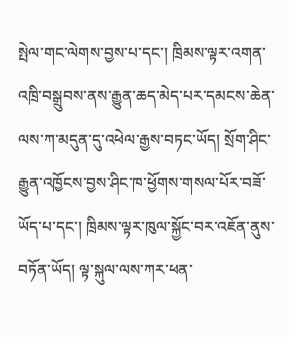སྤེལ་གང་ལེགས་བྱས་པ་དང་། ཁྲིམས་ལྟར་འགན་འཁྲི་བསྒྲུབས་ནས་རྒྱུན་ཆད་མེད་པར་དམངས་ཆེན་ལས་ཀ་མདུན་དུ་འཕེལ་རྒྱས་བཏང་ཡོད། སྲོག་ཤིང་རྒྱུན་འཁྱོངས་བྱས་ཤིང་ཁ་ཕྱོགས་གསལ་པོར་བཟོ་ཡོད་པ་དང་། ཁྲིམས་ལྟར་ཁུལ་སྐྱོང་བར་འཇོན་ནུས་བཏོན་ཡོད། ལྟ་སྐུལ་ལས་ཀར་ཕན་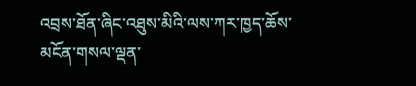འབྲས་ཐོན་ཞིང་འཐུས་མིའི་ལས་ཀར་ཁྱད་ཆོས་མངོན་གསལ་ལྡན་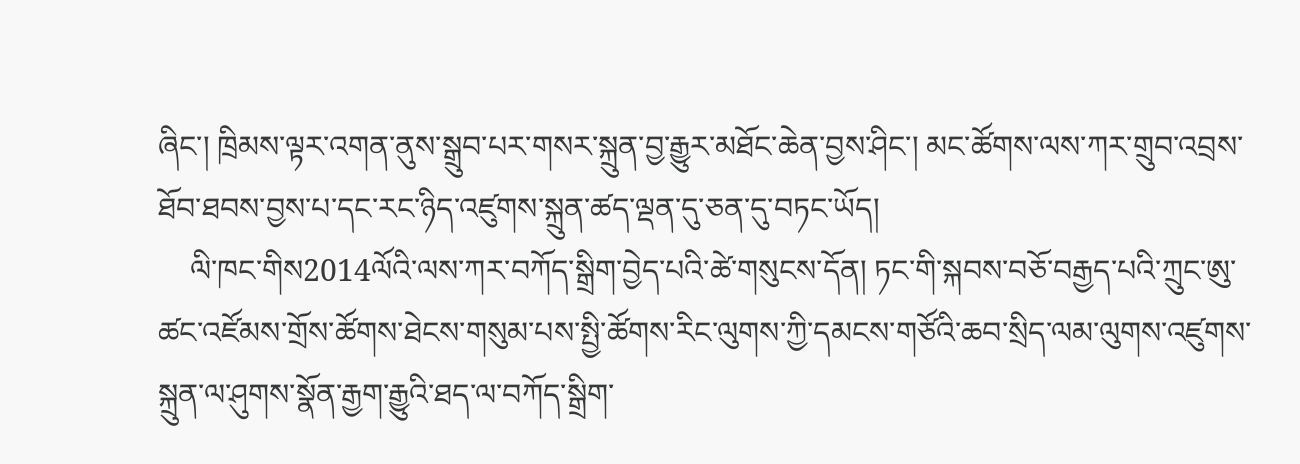ཞིང་། ཁྲིམས་ལྟར་འགན་ནུས་སྒྲུབ་པར་གསར་སྐྲུན་བྱ་རྒྱུར་མཐོང་ཆེན་བྱས་ཤིང་། མང་ཚོགས་ལས་ཀར་གྲུབ་འབྲས་ཐོབ་ཐབས་བྱས་པ་དང་རང་ཉིད་འཛུགས་སྐྲུན་ཚད་ལྡན་དུ་ཅན་དུ་བཏང་ཡོད།
    ལི་ཁང་གིས2014ལོའི་ལས་ཀར་བཀོད་སྒྲིག་བྱེད་པའི་ཚེ་གསུངས་དོན། ཏང་གི་སྐབས་བཅོ་བརྒྱད་པའི་ཀྲུང་ཨུ་ཚང་འཛོམས་གྲོས་ཚོགས་ཐེངས་གསུམ་པས་སྤྱི་ཚོགས་རིང་ལུགས་ཀྱི་དམངས་གཙོའི་ཆབ་སྲིད་ལམ་ལུགས་འཛུགས་སྐྲུན་ལ་ཤུགས་སྣོན་རྒྱག་རྒྱུའི་ཐད་ལ་བཀོད་སྒྲིག་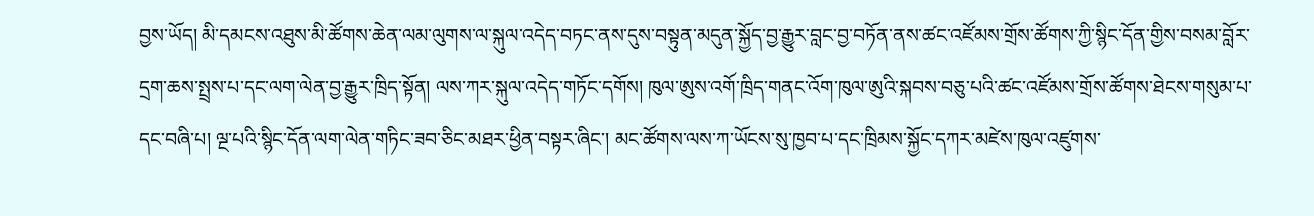བྱས་ཡོད། མི་དམངས་འཐུས་མི་ཚོགས་ཆེན་ལམ་ལུགས་ལ་སྐུལ་འདེད་བཏང་ནས་དུས་བསྟུན་མདུན་སྐྱོད་བྱ་རྒྱུར་བླང་བྱ་བཏོན་ནས་ཚང་འཛོམས་གྲོས་ཚོགས་ཀྱི་སྙིང་དོན་གྱིས་བསམ་བློར་དྲག་ཆས་སྤྲས་པ་དང་ལག་ལེན་བྱ་རྒྱུར་ཁྲིད་སྟོན། ལས་ཀར་སྐུལ་འདེད་གཏོང་དགོས། ཁུལ་ཨུས་འགོ་ཁྲིད་གནང་འོག་ཁུལ་ཨུའི་སྐབས་བཅུ་པའི་ཚང་འཛོམས་གྲོས་ཚོགས་ཐེངས་གསུམ་པ་དང་བཞི་པ། ལྔ་པའི་སྙིང་དོན་ལག་ལེན་གཏིང་ཟབ་ཅིང་མཐར་ཕྱིན་བསྟར་ཞིང་། མང་ཚོགས་ལས་ཀ་ཡོངས་སུ་ཁྱབ་པ་དང་ཁྲིམས་སྐྱོང་དཀར་མཛེས་ཁུལ་འཛུགས་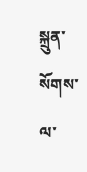སྐྲུན་སོགས་ལ་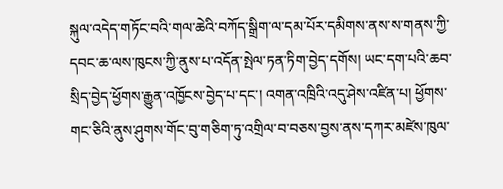སྐུལ་འདེད་གཏོང་བའི་གལ་ཆེའི་བཀོད་སྒྲིག་ལ་དམ་པོར་དམིགས་ནས་ས་གནས་ཀྱི་དབང་ཆ་ལས་ཁུངས་ཀྱི་ནུས་པ་འདོན་སྤེལ་ཏན་ཏིག་བྱེད་དགོས། ཡང་དག་པའི་ཆབ་སྲིད་བྱེད་ཕྱོགས་རྒྱུན་འཁྱོངས་བྱེད་པ་དང་། འགན་འཁྲིའི་འདུ་ཤེས་འཛིན་པ། ཕྱོགས་གང་ཅིའི་ནུས་ཤུགས་གོང་བུ་གཅིག་ཏུ་འགྲིལ་བ་བཅས་བྱས་ནས་དཀར་མཛེས་ཁུལ་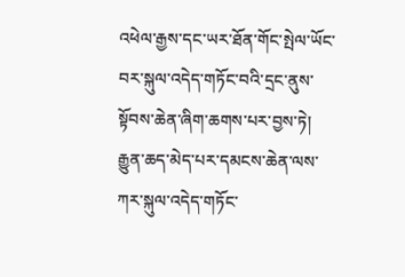འཕེལ་རྒྱས་དང་ཡར་ཐོན་གོང་སྤེལ་ཡོང་བར་སྐུལ་འདེད་གཏོང་བའི་དྲང་ནུས་སྟོབས་ཆེན་ཞིག་ཆགས་པར་བྱས་ཏེ། རྒྱུན་ཆད་མེད་པར་དམངས་ཆེན་ལས་ཀར་སྐུལ་འདེད་གཏོང་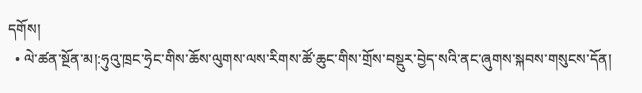དགོས།
  • ལེ་ཚན་སྔོན་མ།:ཧུའུ་ཁྲང་ཧྲེང་གིས་ཆོས་ལུགས་ལས་རིགས་ཚོ་ཆུང་གིས་གྲོས་བསྡུར་བྱེད་སའི་ནང་ཞུགས་སྐབས་གསུངས་དོན།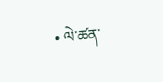• ལེ་ཚན་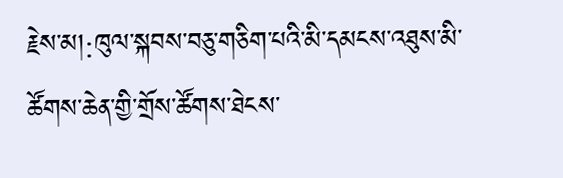རྗེས་མ།:ཁུལ་སྐབས་བཅུ་གཅིག་པའི་མི་དམངས་འཐུས་མི་ཚོགས་ཆེན་གྱི་གྲོས་ཚོགས་ཐེངས་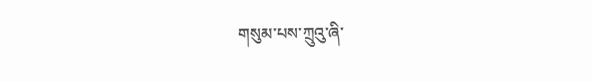གསུམ་པས་ཀྲུའུ་ཞི་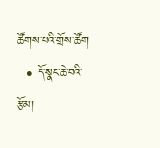ཚོགས་པའི་གྲོས་ཚོག
  • དོ་སྣང་ཆེ་བའི་རྩོམ།